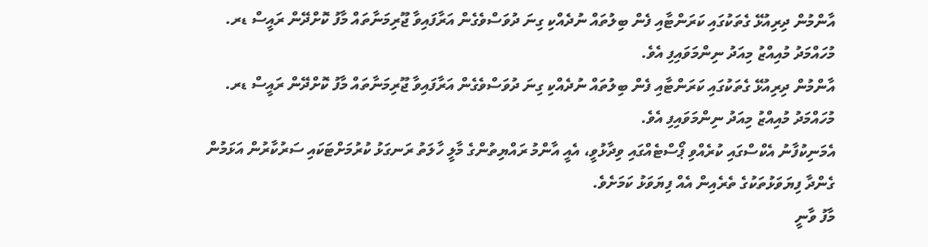އާންމުން ދިރިއުޅޭ ގެތަކުގައި ކަރަންޓާއި ފެން ބިލުތައް ނުދެއްކި ގިނަ ދުވަސްވެގެން އަރާފައިވާ ޖޫރިމަނާތައް މާފު ކޮށްދޭން ރައީސް ޑރ. މުހައްމަދު މުއިއްޒު މިއަދު ނިންމަވައިފި އެވެ.
އާންމުން ދިރިއުޅޭ ގެތަކުގައި ކަރަންޓާއި ފެން ބިލުތައް ނުދެއްކި ގިނަ ދުވަސްވެގެން އަރާފައިވާ ޖޫރިމަނާތައް މާފު ކޮށްދޭން ރައީސް ޑރ. މުހައްމަދު މުއިއްޒު މިއަދު ނިންމަވައިފި އެވެ.
އެމަނިކުފާނު އެކްސްގައި ކުރެއްވި ޕޯސްޓެއްގައި ވިދާޅުވީ، އެއީ އާންމު ރައްޔިތުންގެ މާލީ ހާލަތު ރަނގަޅު ކުރުމަށްޓަކައި ސަރުކާރުން އަޅަމުން ގެންދާ ފިޔަވަޅުތަކުގެ ތެރެއިން އެއް ފިޔަވަޅު ކަމަށެވެ.
މާފު ވާނީ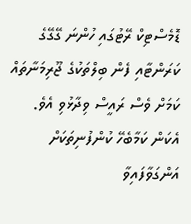ޑޮމެސްޓިކް ރޭޓުގައި ހުންނަ ގޭގޭގެ ކަރަންޓާއި ފެން ބިލްތަކުގެ ޖޫރިމަނާތައް ކަމަށް ވެސް ރައީސް ވިދާޅުވި އެވެ.
އެކަން ކަމާބެހޭ ކުންފުނިތަކަށް އަންގަވާފައިވާ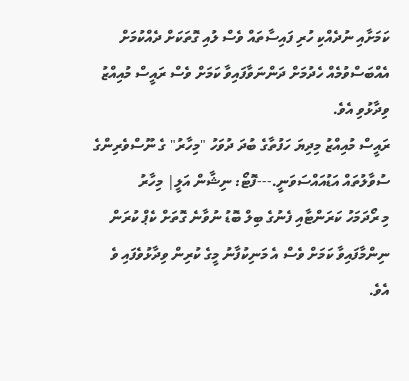ކަމަށާއި ނުދެއްކި ހުރި ފައިސާތައް ވެސް ލުއި ގޮތަކަށް ދެއްކުމަށް އެއްބަސްވުމެއް ހެދުމަށް ދަންނަވާފައިވާ ކަމަށް ވެސް ރައީސް މުއިއްޒު ވިދާޅުވި އެވެ.
ރައީސް މުއިއްޒު މިދިޔަ ހަފުތާގެ ބުދަ ދުވަހު "މިހާރު" ގެ ނޫސްވެރިންގެ ސުވާލުތައް އަޑުއައްސަވަނީ.---ފޮޓޯ: ނިޝާން އަލީ| މިހާރު
މި ރޯދަމަހު ކަރަންޓާއި ފެނުގެ ބިލް ބޮޑު ނުވާނެ ގޮތަށް ކެޕް ކުރަން ނިންމާފައިވާ ކަމަށް ވެސް އެ މަނިކުފާނު މީގެ ކުރިން ވިދާޅުވެފައި ވެ އެވެ.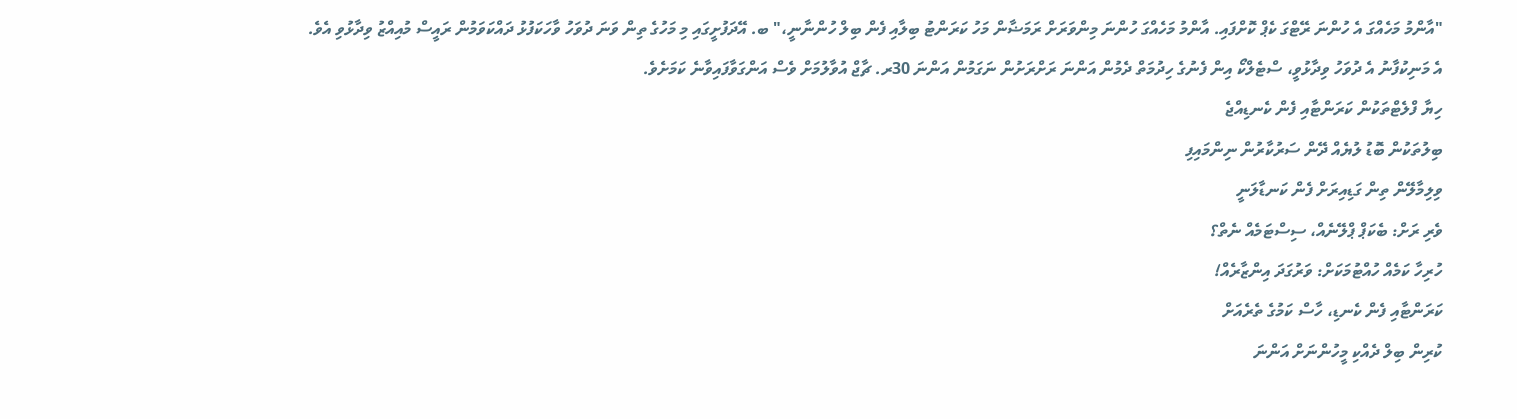"އާންމު މަހެއްގަ އެ ހުންނަ ރޭޓްގަ ކެޕް ކޮށްފައި. އާންމު މަހެއްގަ ހުންނަ މިންވަރަށް ރަމަޟާން މަހު ކަރަންޓު ބިލާއި ފެން ބިލް ހުންނާނީ،" ބ. އޭދަފުށީގައި މި މަހުގެ ތިން ވަނަ ދުވަހު ވާހަކަފުޅު ދައްކަވަމުން ރައީސް މުއިއްޒު ވިދާޅުވި އެވެ.
އެ މަނިކުފާނު އެ ދުވަހު ވިދާޅުވީ، ސްޓެލްކޯ އިން ފެނުގެ ހިދުމަތް ދެމުން އަންނަ ރަށްރަށުން ނަގަމުން އަންނަ 30ރ. ޗާޖް އުވާލުމަށް ވެސް އަންގަވާފައިވާނެ ކަމަށެވެ.
ހިޔާ ފްލެޓްތަކުން ކަރަންޓާއި ފެން ކެނޑިއްޖެ
ބިލުތަކުން ބޮޑު ލުޔެއް ދޭން ސަރުކާރުން ނިންމައިފި
ވިލިމާލޭން ތިން ގަޑިއިރަށް ފެން ކަނޑާލަނީ
ވެރި ރަށް: ބެކަޕް ޕްލޭނެއް، ސިސްޓަމެއް ނެތް؟
ހުރިހާ ކަމެއް ހުއްޓުމަކަށް: ވަރުގަދަ އިންޒާރެއް!
ކަރަންޓާއި ފެން ކެނޑި، ހާސް ކަމުގެ ތެރެއަށް
ކުރިން ބިލް ދެއްކި މީހުންނަށް އަންނަ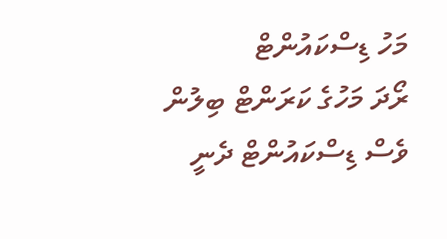މަހު ޑިސްކައުންޓް
ރޯދަ މަހުގެ ކަރަންޓް ބިލުން ވެސް ޑިސްކައުންޓް ދެނީ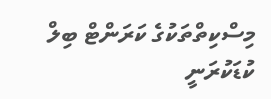މިސްކިތްތަކުގެ ކަރަންޓް ބިލް ކުޑަކުރަނީ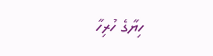ހިޔާގެ ހުރިހާ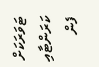ޓަވަރަކަށް ކަރަންޓާއި ފެން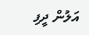އަލުން ދީފި